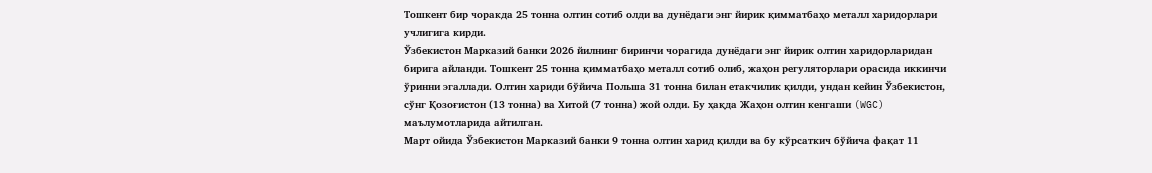Тошкент бир чоракда 25 тонна олтин сотиб олди ва дунёдаги энг йирик қимматбаҳо металл харидорлари учлигига кирди.
Ўзбекистон Марказий банки 2026 йилнинг биринчи чорагида дунёдаги энг йирик олтин харидорларидан бирига айланди. Тошкент 25 тонна қимматбаҳо металл сотиб олиб, жаҳон регуляторлари орасида иккинчи ўринни эгаллади. Олтин хариди бўйича Польша 31 тонна билан етакчилик қилди, ундан кейин Ўзбекистон, сўнг Қозоғистон (13 тонна) ва Хитой (7 тонна) жой олди. Бу ҳақда Жаҳон олтин кенгаши (WGC) маълумотларида айтилган.
Март ойида Ўзбекистон Марказий банки 9 тонна олтин харид қилди ва бу кўрсаткич бўйича фақат 11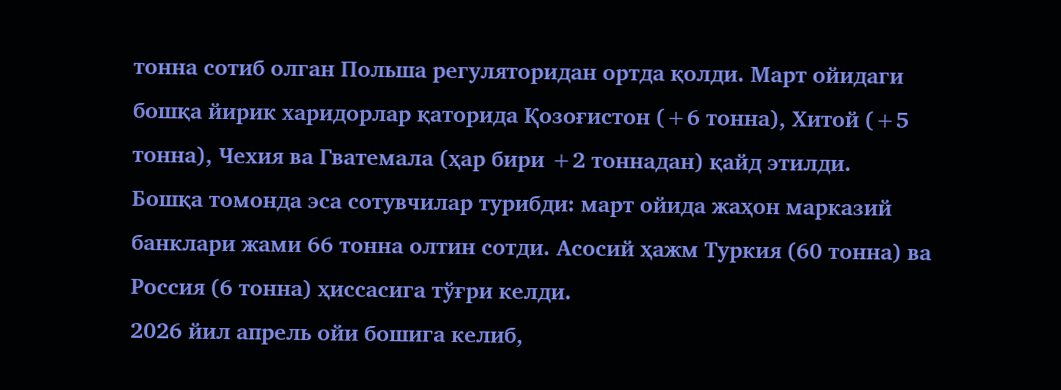тонна сотиб олган Польша регуляторидан ортда қолди. Март ойидаги бошқа йирик харидорлар қаторида Қозоғистон (+6 тонна), Хитой (+5 тонна), Чехия ва Гватемала (ҳар бири +2 тоннадан) қайд этилди.
Бошқа томонда эса сотувчилар турибди: март ойида жаҳон марказий банклари жами 66 тонна олтин сотди. Асосий ҳажм Туркия (60 тонна) ва Россия (6 тонна) ҳиссасига тўғри келди.
2026 йил апрель ойи бошига келиб,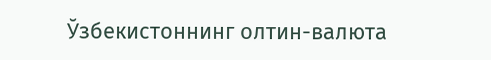Ўзбекистоннинг олтин-валюта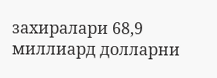захиралари 68,9 миллиард долларни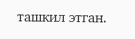ташкил этган.